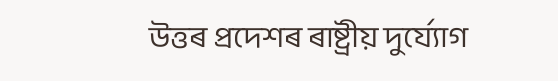উত্তৰ প্ৰদেশৰ ৰাষ্ট্ৰীয় দুৰ্য্যোগ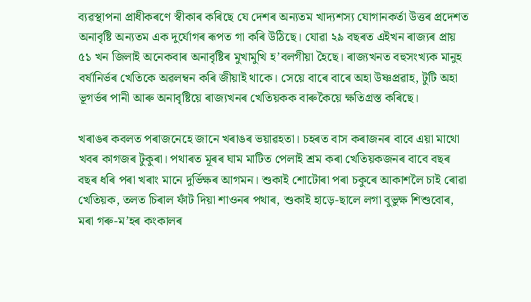ব্যৱস্থাপনা প্ৰাধীকৰণে স্বীকাৰ কৰিছে যে দেশৰ অন্যতম খাদ্যশস্য যোগানকৰ্তা উত্তৰ প্ৰদেশত অনাবৃষ্টি অন্যতম এক দুৰ্যোগৰ ৰূপত গা কৰি উঠিছে। যোৱা ২৯ বছৰত এইখন ৰাজ্যৰ প্ৰায় ৫১ খন জিলাই অনেকবাৰ অনাবৃষ্টিৰ মুখামুখি হ’বলগীয়া হৈছে। ৰাজ্যখনত বহুসংখ্যক মানুহ বৰ্ষানিৰ্ভৰ খেতিকে অৱলম্বন কৰি জীয়াই থাকে। সেয়ে বাৰে বাৰে অহা উষ্ণপ্ৰৱাহ, টুটি অহা ভূগৰ্ভৰ পানী আৰু অনাবৃষ্টিয়ে ৰাজ্যখনৰ খেতিয়কক বাৰুকৈয়ে ক্ষতিগ্ৰস্ত কৰিছে।

খৰাঙৰ কবলত পৰাজনেহে জানে খৰাঙৰ ভয়াৱহতা। চহৰত বাস কৰাজনৰ বাবে এয়া মাথো খবৰ কাগজৰ টুকুৰা। পথাৰত মূৰৰ ঘাম মাটিত পেলাই শ্ৰম কৰা খেতিয়কজনৰ বাবে বছৰ বছৰ ধৰি পৰা খৰাং মানে দুৰ্ভিক্ষৰ আগমন। শুকাই শোটোৰা পৰা চকুৰে আকাশলৈ চাই ৰোৱা খেতিয়ক, তলত চিৰাল ফাঁট দিয়া শাওনৰ পথাৰ, শুকাই হাড়ে-ছালে লগা বুভুক্ষ শিশুবোৰ, মৰা গৰু-ম’হৰ কংকালৰ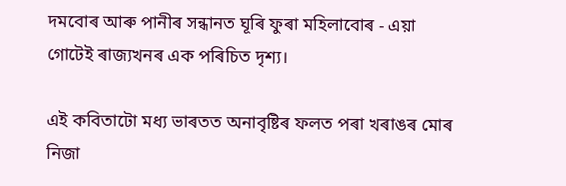দমবোৰ আৰু পানীৰ সন্ধানত ঘূৰি ফুৰা মহিলাবোৰ - এয়া গোটেই ৰাজ্যখনৰ এক পৰিচিত দৃশ্য।

এই কবিতাটো মধ্য ভাৰতত অনাবৃষ্টিৰ ফলত পৰা খৰাঙৰ মোৰ নিজা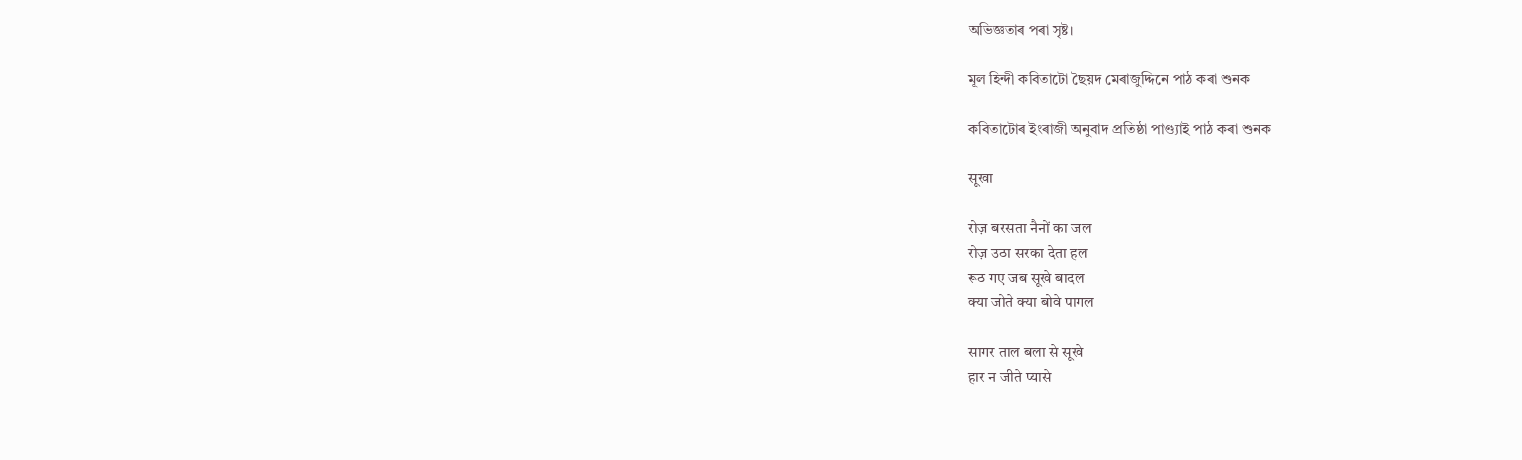অভিজ্ঞতাৰ পৰা সৃষ্ট।

মূল হিন্দী কবিতাটো ছৈয়দ মেৰাজুদ্দিনে পাঠ কৰা শুনক

কবিতাটোৰ ইংৰাজী অনুবাদ প্ৰতিষ্ঠা পাণ্ড্যাই পাঠ কৰা শুনক

सूखा

रोज़ बरसता नैनों का जल
रोज़ उठा सरका देता हल
रूठ गए जब सूखे बादल
क्या जोते क्या बोवे पागल

सागर ताल बला से सूखे
हार न जीते प्यासे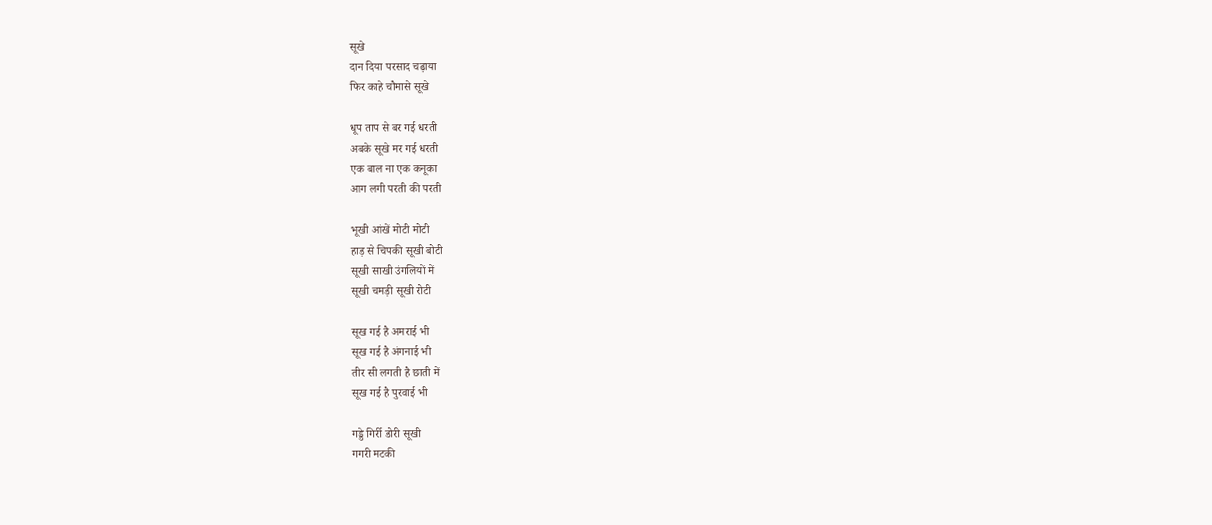सूखे
दान दिया परसाद चढ़ाया
फिर काहे चौमासे सूखे

धूप ताप से बर गई धरती
अबके सूखे मर गई धरती
एक बाल ना एक कनूका
आग लगी परती की परती

भूखी आंखें मोटी मोटी
हाड़ से चिपकी सूखी बोटी
सूखी साखी उंगलियों में
सूखी चमड़ी सूखी रोटी

सूख गई है अमराई भी
सूख गई है अंगनाई भी
तीर सी लगती है छाती में
सूख गई है पुरवाई भी

गड्डे गिर्री डोरी सूखी
गगरी मटकी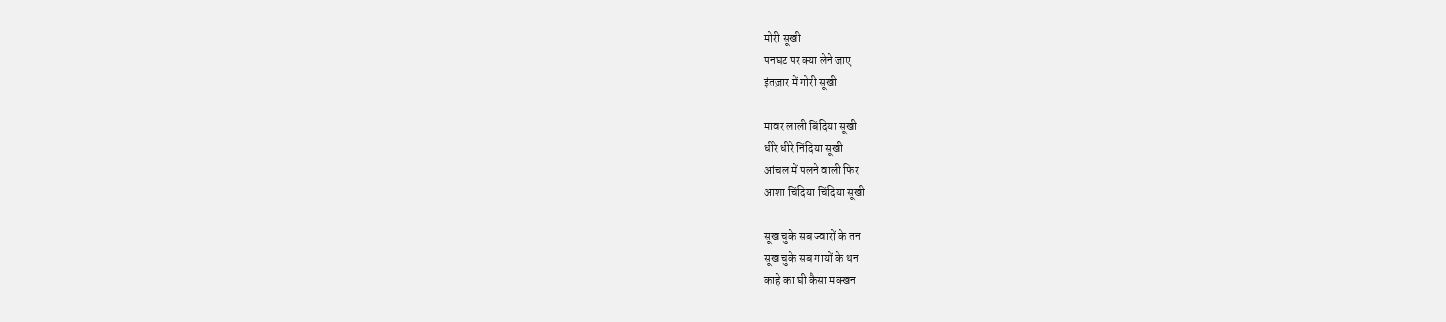मोरी सूखी
पनघट पर क्या लेने जाए
इंतज़ार में गोरी सूखी

मावर लाली बिंदिया सूखी
धीरे धीरे निंदिया सूखी
आंचल में पलने वाली फिर
आशा चिंदिया चिंदिया सूखी

सूख चुके सब ज्वारों के तन
सूख चुके सब गायों के थन
काहे का घी कैसा मक्खन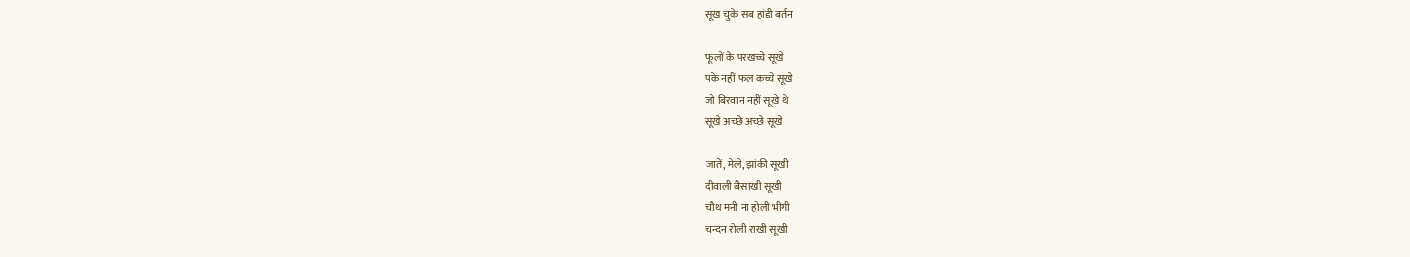सूख चुके सब हांडी बर्तन

फूलों के परखच्चे सूखे
पके नहीं फल कच्चे सूखे
जो बिरवान नहीं सूखे थे
सूखे अच्छे अच्छे सूखे

जातें, मेले, झांकी सूखी
दीवाली बैसाखी सूखी
चौथ मनी ना होली भीगी
चन्दन रोली राखी सूखी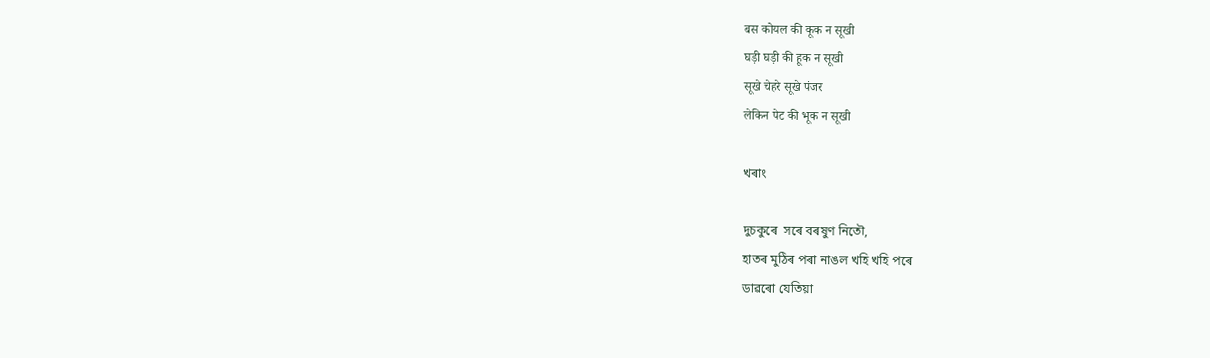बस कोयल की कूक न सूखी
घड़ी घड़ी की हूक न सूखी
सूखे चेहरे सूखे पंजर
लेकिन पेट की भूक न सूखी

খৰাং

দুচকুৰে  সৰে বৰষুণ নিতৌ,
হাতৰ মুঠিৰ পৰা নাঙল খহি খহি পৰে
ডাৱৰো যেতিয়া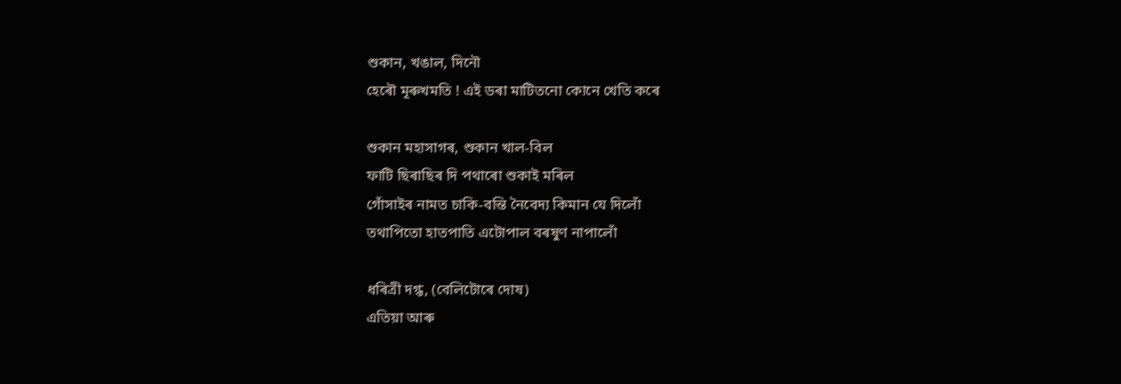শুকান, খঙাল, দিনৌ
হেৰৌ মূৰুখমতি ! এই ডৰা মাটিতনো কোনে খেতি কৰে

শুকান মহাসাগৰ, শুকান খাল-বিল
ফাটি ছিৰাছিৰ দি পথাৰো শুকাই মৰিল
গোঁসাইৰ নামত চাকি-বন্তি নৈবেদ্য কিমান যে দিলোঁ
তথাপিতো হাতপাতি এটোপাল বৰষুণ নাপালোঁ

ধৰিত্ৰী দগ্ধ, (বেলিটোৰে দোষ)
এতিয়া আৰু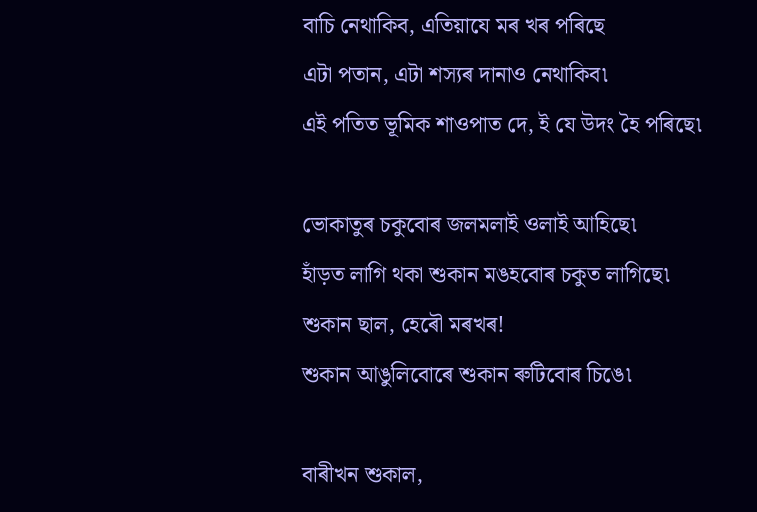বাচি নেথাকিব, এতিয়াযে মৰ খৰ পৰিছে
এটা পতান, এটা শস্যৰ দানাও নেথাকিব৷
এই পতিত ভূমিক শাওপাত দে, ই যে উদং হৈ পৰিছে৷

ভোকাতুৰ চকুবোৰ জলমলাই ওলাই আহিছে৷
হাঁড়ত লাগি থকা শুকান মঙহবোৰ চকুত লাগিছে৷
শুকান ছাল, হেৰৌ মৰখৰ!
শুকান আঙুলিবোৰে শুকান ৰুটিবোৰ চিঙে৷

বাৰীখন শুকাল,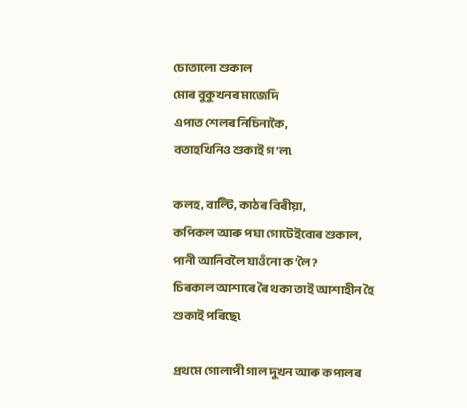চোতালো শুকাল
মোৰ বুকুখনৰ মাজেদি
এপাত শেলৰ নিচিনাকৈ,
বতাহখিনিও শুকাই গ’ল৷

কলহ, বাল্টি, কাঠৰ বিৰীয়া,
কপিকল আৰু পঘা গোটেইবোৰ শুকাল,
পানী আনিবলৈ যাওঁনো ক’লৈ?
চিৰকাল আশাৰে ৰৈ থকা তাই আশাহীন হৈ শুকাই পৰিছে৷

প্ৰথমে গোলাপী গাল দুখন আৰু কপালৰ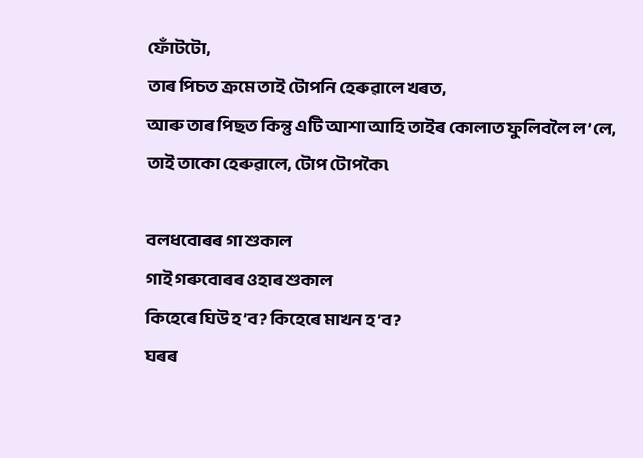ফোঁটটো,
তাৰ পিচত ক্ৰমে তাই টোপনি হেৰুৱালে খৰত,
আৰু তাৰ পিছত কিন্তু এটি আশা আহি তাইৰ কোলাত ফুলিবলৈ ল’লে,
তাই তাকো হেৰুৱালে, টোপ টোপকৈ৷

বলধবোৰৰ গা শুকাল
গাই গৰুবোৰৰ ওহাৰ শুকাল
কিহেৰে ঘিউ হ’ব? কিহেৰে মাখন হ’ব?
ঘৰৰ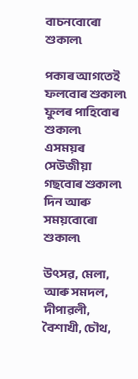বাচনবোৰো শুকাল৷

পকাৰ আগতেই ফলবোৰ শুকাল৷
ফুলৰ পাহিবোৰ শুকাল৷
এসময়ৰ সেউজীয়া গছবোৰ শুকাল৷
দিন আৰু সময়বোৰো শুকাল৷

উৎসৱ, মেলা, আৰু সমদল,
দীপাৱলী, বৈশাখী, চৌথ,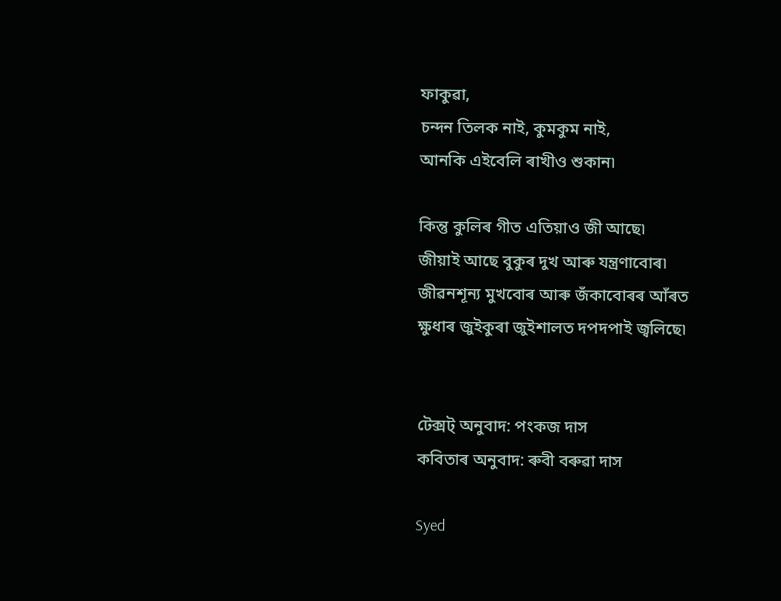ফাকুৱা,
চন্দন তিলক নাই, কুমকুম নাই,
আনকি এইবেলি ৰাখীও শুকান৷

কিন্তু কুলিৰ গীত এতিয়াও জী আছে৷
জীয়াই আছে বুকুৰ দুখ আৰু যন্ত্ৰণাবোৰ৷
জীৱনশূন্য মুখবোৰ আৰু জঁকাবোৰৰ আঁৰত
ক্ষুধাৰ জুইকুৰা জুইশালত দপদপাই জ্বলিছে৷


টেক্সট্ অনুবাদ: পংকজ দাস
কবিতাৰ অনুবাদ: ৰুবী বৰুৱা দাস

Syed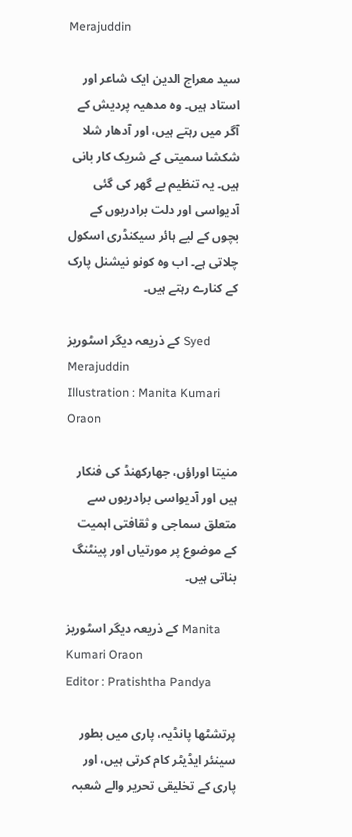Merajuddin

سید معراج الدین ایک شاعر اور استاد ہیں۔ وہ مدھیہ پردیش کے آگر میں رہتے ہیں، اور آدھار شلا شکشا سمیتی کے شریک کار بانی ہیں۔ یہ تنظیم بے گھر کی گئی آدیواسی اور دلت برادریوں کے بچوں کے لیے ہائر سیکنڈری اسکول چلاتی ہے۔ اب وہ کونو نیشنل پارک کے کنارے رہتے ہیں۔

کے ذریعہ دیگر اسٹوریز Syed Merajuddin
Illustration : Manita Kumari Oraon

منیتا اوراؤں، جھارکھنڈ کی فنکار ہیں اور آدیواسی برادریوں سے متعلق سماجی و ثقافتی اہمیت کے موضوع پر مورتیاں اور پینٹنگ بناتی ہیں۔

کے ذریعہ دیگر اسٹوریز Manita Kumari Oraon
Editor : Pratishtha Pandya

پرتشٹھا پانڈیہ، پاری میں بطور سینئر ایڈیٹر کام کرتی ہیں، اور پاری کے تخلیقی تحریر والے شعبہ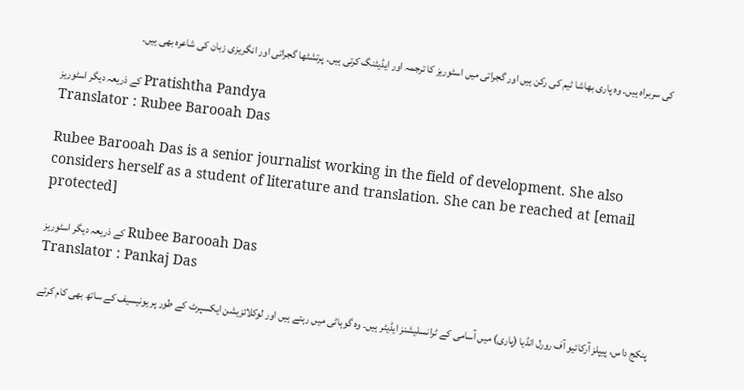کی سربراہ ہیں۔ وہ پاری بھاشا ٹیم کی رکن ہیں اور گجراتی میں اسٹوریز کا ترجمہ اور ایڈیٹنگ کرتی ہیں۔ پرتشٹھا گجراتی اور انگریزی زبان کی شاعرہ بھی ہیں۔

کے ذریعہ دیگر اسٹوریز Pratishtha Pandya
Translator : Rubee Barooah Das

Rubee Barooah Das is a senior journalist working in the field of development. She also considers herself as a student of literature and translation. She can be reached at [email protected]

کے ذریعہ دیگر اسٹوریز Rubee Barooah Das
Translator : Pankaj Das

پنکج داس، پیپلز آرکائیو آف رورل انڈیا (پاری) میں آسامی کے ٹرانسلیشنز ایڈیٹر ہیں۔ وہ گوہاٹی میں رہتے ہیں اور لوکلائزیشن ایکسپرٹ کے طور پر یونیسیف کے ساتھ بھی کام کرتے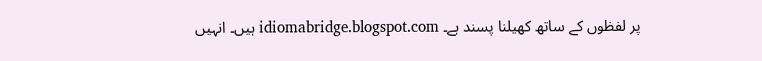ہیں۔ انہیں idiomabridge.blogspot.com پر لفظوں کے ساتھ کھیلنا پسند ہے۔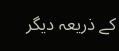کے ذریعہ دیگر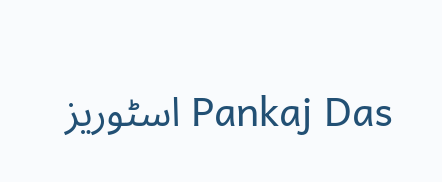اسٹوریز Pankaj Das